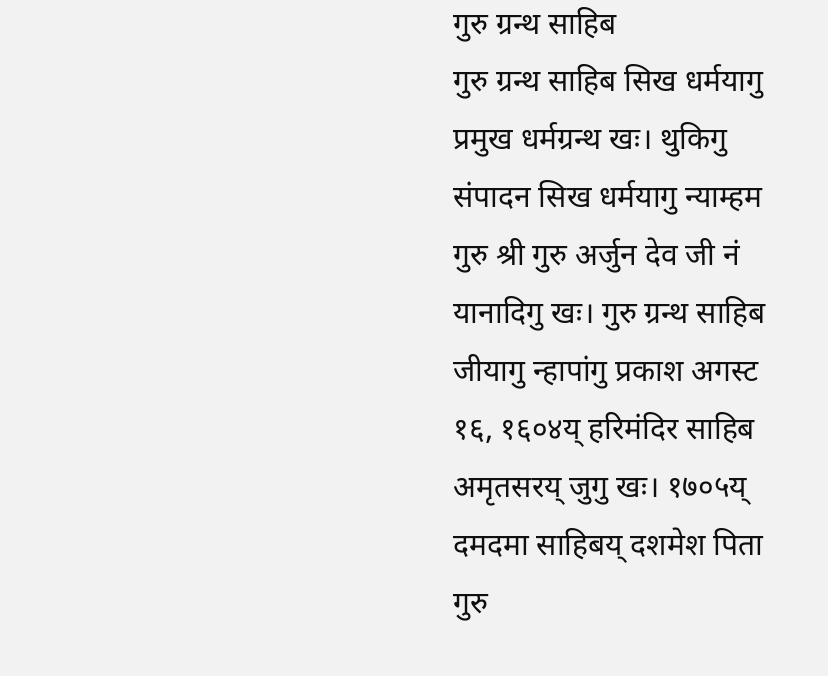गुरु ग्रन्थ साहिब
गुरु ग्रन्थ साहिब सिख धर्मयागु प्रमुख धर्मग्रन्थ खः। थुकिगु संपादन सिख धर्मयागु न्याम्हम गुरु श्री गुरु अर्जुन देव जी नं यानादिगु खः। गुरु ग्रन्थ साहिब जीयागु न्हापांगु प्रकाश अगस्ट १६, १६०४य् हरिमंदिर साहिब अमृतसरय् जुगु खः। १७०५य् दमदमा साहिबय् दशमेश पिता गुरु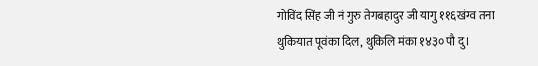गोविंद सिंह जी नं गुरु तेगबहादुर जी यागु ११६खंग्व तना थुकियात पूवंका दिल, थुकिलि मंका १४३० पौ दु।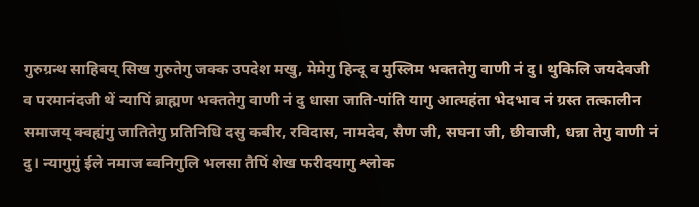गुरुग्रन्थ साहिबय् सिख गुरुतेगु जक्क उपदेश मखु, मेमेगु हिन्दू व मुस्लिम भक्ततेगु वाणी नं दु। थुकिलि जयदेवजी व परमानंदजी थें न्यापिं ब्राह्मण भक्ततेगु वाणी नं दु धासा जाति-पांति यागु आत्महंता भेदभाव नं ग्रस्त तत्कालीन समाजय् क्वह्यंगु जातितेगु प्रतिनिधि दसु कबीर, रविदास, नामदेव, सैण जी, सघना जी, छीवाजी, धन्ना तेगु वाणी नं दु। न्यागुगुं ईले नमाज ब्वनिगुलि भलसा तैपिं शेख फरीदयागु श्लोक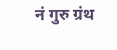नं गुरु ग्रंथ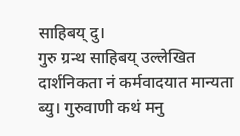साहिबय् दु।
गुरु ग्रन्थ साहिबय् उल्लेखित दार्शनिकता नं कर्मवादयात मान्यता ब्यु। गुरुवाणी कथं मनु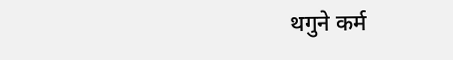थगुने कर्म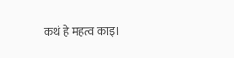कथं हे महत्व काइ।